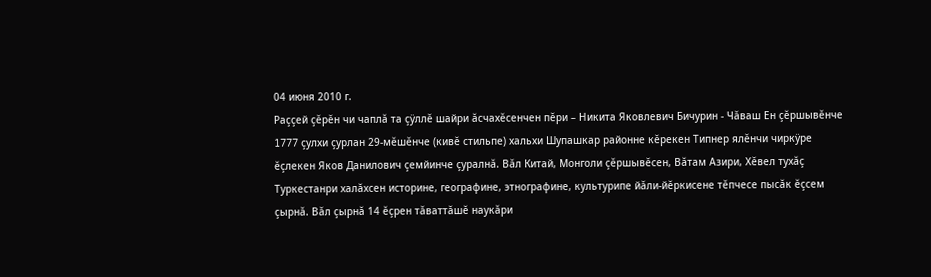04 июня 2010 г.
Раççей çĕрĕн чи чаплă та çÿллĕ шайри ăсчахĕсенчен пĕри – Никита Яковлевич Бичурин - Чăваш Ен çĕршывĕнче 1777 çулхи çурлан 29-мĕшĕнче (кивĕ стильпе) хальхи Шупашкар районне кĕрекен Типнер ялĕнчи чиркÿре ĕçлекен Яков Данилович çемйинче çуралнă. Вăл Китай, Монголи çĕршывĕсен, Вăтам Азири, Хĕвел тухăç Туркестанри халăхсен историне, географине, этнографине, культурипе йăли-йĕркисене тĕпчесе пысăк ĕçсем çырнă. Вăл çырнă 14 ĕçрен тăваттăшĕ наукăри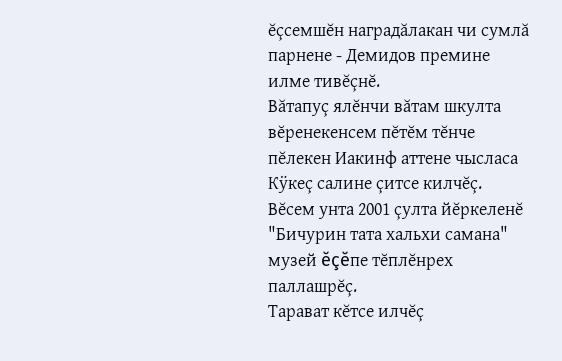ĕçсемшĕн наградăлакан чи сумлă парнене - Демидов премине илме тивĕçнĕ.
Вăтапуç ялĕнчи вăтам шкулта вĕренекенсем пĕтĕм тĕнче пĕлекен Иакинф аттене чысласа Кÿкеç салине çитсе килчĕç. Вĕсем унта 2001 çулта йĕркеленĕ "Бичурин тата хальхи самана" музей ĕçĕпе тĕплĕнрех паллашрĕç.
Тарават кĕтсе илчĕç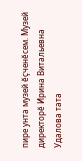пире унта музей ĕçченĕсем. Музей директорĕ Ирина Витальевна Удалова тата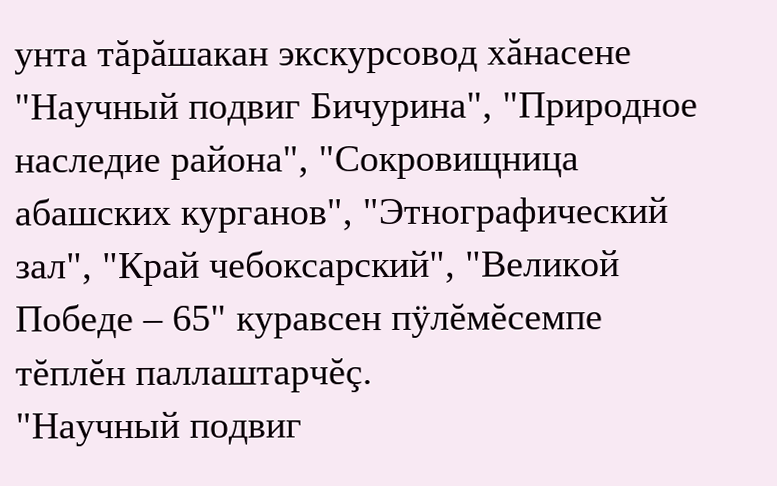унта тăрăшакан экскурсовод хăнасене "Научный подвиг Бичурина", "Природное наследие района", "Сокровищница абашских курганов", "Этнографический зал", "Край чебоксарский", "Великой Победе – 65" куравсен пÿлĕмĕсемпе тĕплĕн паллаштарчĕç.
"Научный подвиг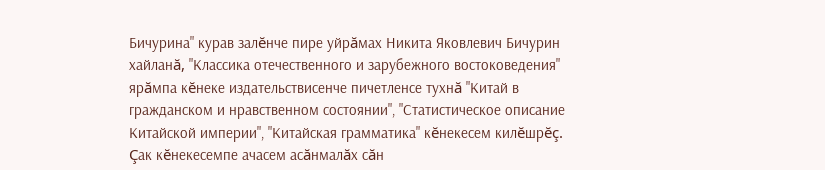Бичурина" курав залĕнче пире уйрăмах Никита Яковлевич Бичурин хайланă, "Классика отечественного и зарубежного востоковедения" ярăмпа кĕнеке издательствисенче пичетленсе тухнă "Китай в гражданском и нравственном состоянии", "Статистическое описание Китайской империи", "Китайская грамматика" кĕнекесем килĕшрĕç. Çак кĕнекесемпе ачасем асăнмалăх сăн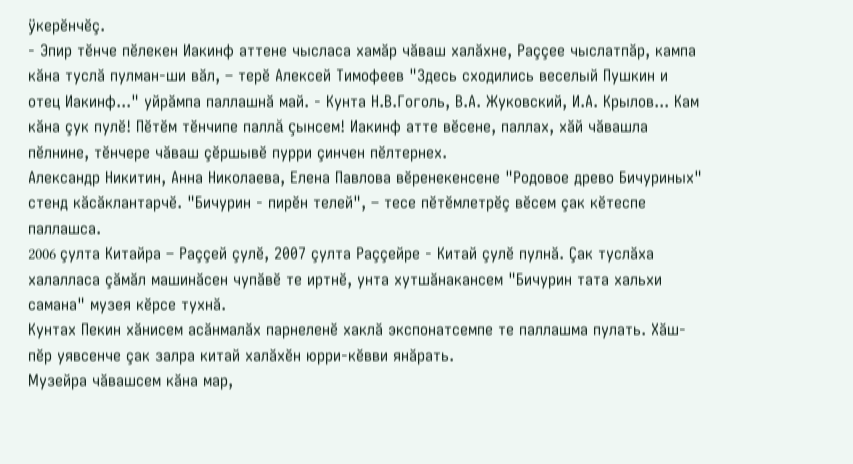ÿкерĕнчĕç.
- Эпир тĕнче пĕлекен Иакинф аттене чысласа хамăр чăваш халăхне, Раççее чыслатпăр, кампа кăна туслă пулман-ши вăл, – терĕ Алексей Тимофеев "Здесь сходились веселый Пушкин и отец Иакинф..." уйрăмпа паллашнă май. - Кунта Н.В.Гоголь, В.А. Жуковский, И.А. Крылов... Кам кăна çук пулĕ! Пĕтĕм тĕнчипе паллă çынсем! Иакинф атте вĕсене, паллах, хăй чăвашла пĕлнине, тĕнчере чăваш çĕршывĕ пурри çинчен пĕлтернех.
Александр Никитин, Анна Николаева, Елена Павлова вĕренекенсене "Родовое древо Бичуриных" стенд кăсăклантарчĕ. "Бичурин - пирĕн телей", – тесе пĕтĕмлетрĕç вĕсем çак кĕтеспе паллашса.
2006 çулта Китайра – Раççей çулĕ, 2007 çулта Раççейре - Китай çулĕ пулнă. Çак туслăха халалласа çăмăл машинăсен чупăвĕ те иртнĕ, унта хутшăнакансем "Бичурин тата хальхи самана" музея кĕрсе тухнă.
Кунтах Пекин хăнисем асăнмалăх парнеленĕ хаклă экспонатсемпе те паллашма пулать. Хăш-пĕр уявсенче çак залра китай халăхĕн юрри-кĕвви янăрать.
Музейра чăвашсем кăна мар,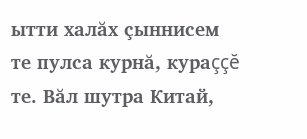ытти халăх çыннисем те пулса курнă, кураççĕ те. Вăл шутра Китай,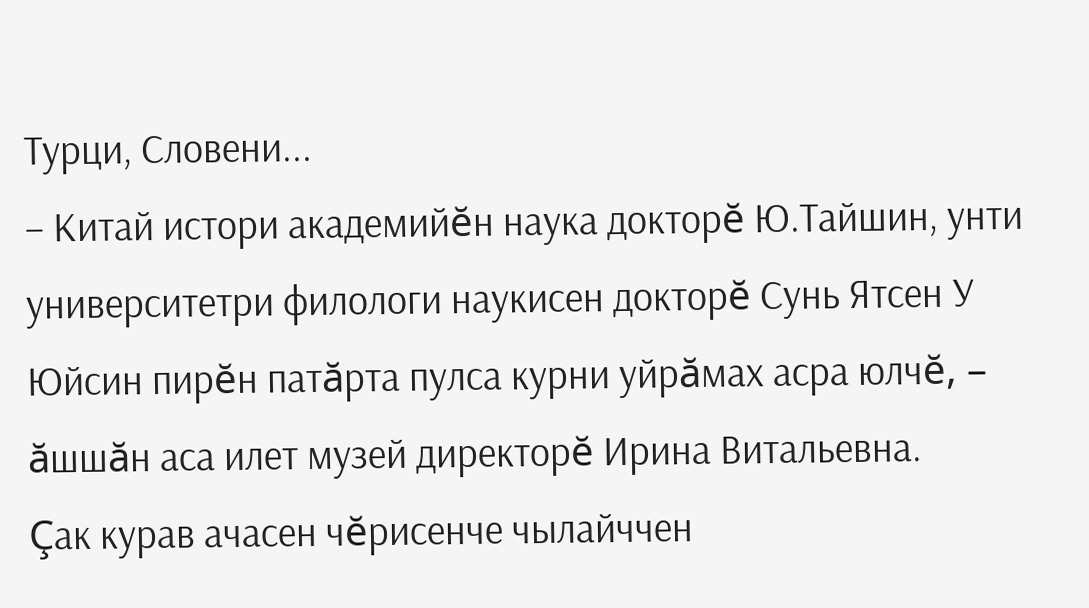Турци, Словени...
– Китай истори академийĕн наука докторĕ Ю.Тайшин, унти университетри филологи наукисен докторĕ Сунь Ятсен У Юйсин пирĕн патăрта пулса курни уйрăмах асра юлчĕ, – ăшшăн аса илет музей директорĕ Ирина Витальевна.
Çак курав ачасен чĕрисенче чылайччен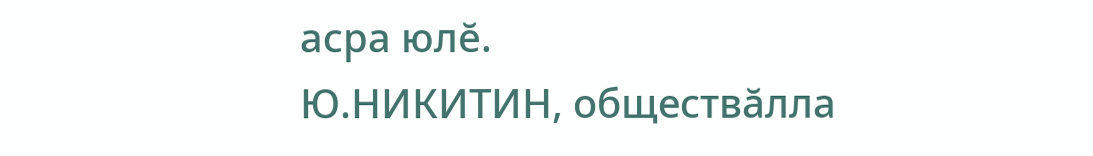асра юлĕ.
Ю.НИКИТИН, обществăлла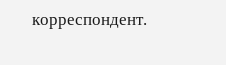корреспондент.